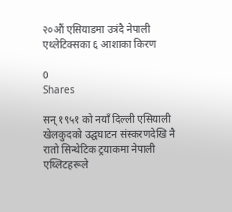२०औं एसियाडमा उत्रंदै नेपाली एथ्लेटिक्सका ६ आशाका किरण

0
Shares

सन् १९५१ को नयाँ दिल्ली एसियाली खेलकुदको उद्घघाटन संस्करणदेखि नै रातो सिन्थेटिक ट्रयाकमा नेपाली एथ्लिटहरूले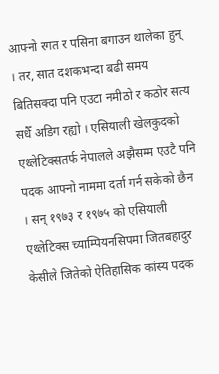आफ्नो रगत र पसिना बगाउन थालेका हुन् । तर, सात दशकभन्दा बढी समय बितिसक्दा पनि एउटा नमीठो र कठोर सत्य सधैँ अडिग रह्यो । एसियाली खेलकुदको एथ्लेटिक्सतर्फ नेपालले अझैसम्म एउटै पनि पदक आफ्नो नाममा दर्ता गर्न सकेको छैन । सन् १९७३ र १९७५ को एसियाली एथ्लेटिक्स च्याम्पियनसिपमा जितबहादुर केसीले जितेको ऐतिहासिक कांस्य पदक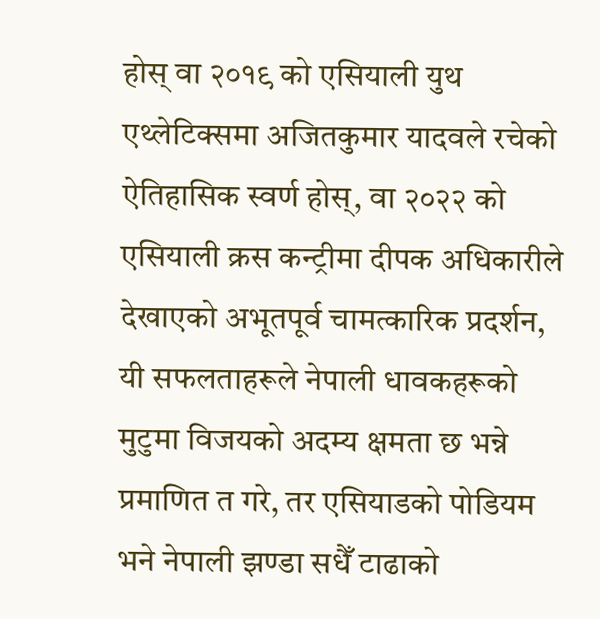होस् वा २०१९ को एसियाली युथ एथ्लेटिक्समा अजितकुमार यादवले रचेको ऐतिहासिक स्वर्ण होस्, वा २०२२ को एसियाली क्रस कन्ट्रीमा दीपक अधिकारीले देखाएको अभूतपूर्व चामत्कारिक प्रदर्शन, यी सफलताहरूले नेपाली धावकहरूको मुटुमा विजयको अदम्य क्षमता छ भन्ने प्रमाणित त गरे, तर एसियाडको पोडियम भने नेपाली झण्डा सधैँ टाढाको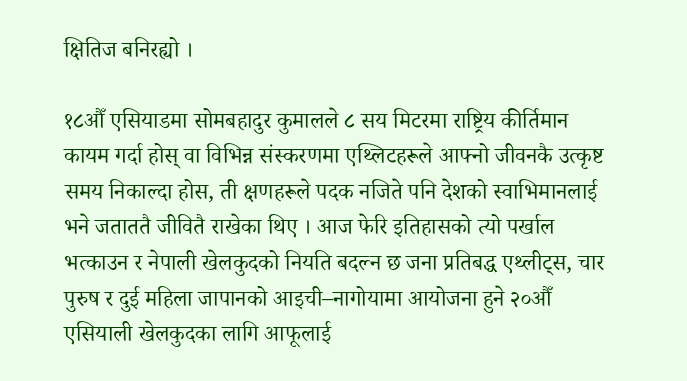क्षितिज बनिरह्यो ।

१८औँ एसियाडमा सोमबहादुर कुमालले ८ सय मिटरमा राष्ट्रिय कीर्तिमान कायम गर्दा होस् वा विभिन्न संस्करणमा एथ्लिटहरूले आफ्नो जीवनकै उत्कृष्ट समय निकाल्दा होस, ती क्षणहरूले पदक नजिते पनि देशको स्वाभिमानलाई भने जताततै जीवितै राखेका थिए । आज फेरि इतिहासको त्यो पर्खाल भत्काउन र नेपाली खेलकुदको नियति बदल्न छ जना प्रतिबद्ध एथ्लीट्स, चार पुरुष र दुई महिला जापानको आइची–नागोयामा आयोजना हुने २०औँ एसियाली खेलकुदका लागि आफूलाई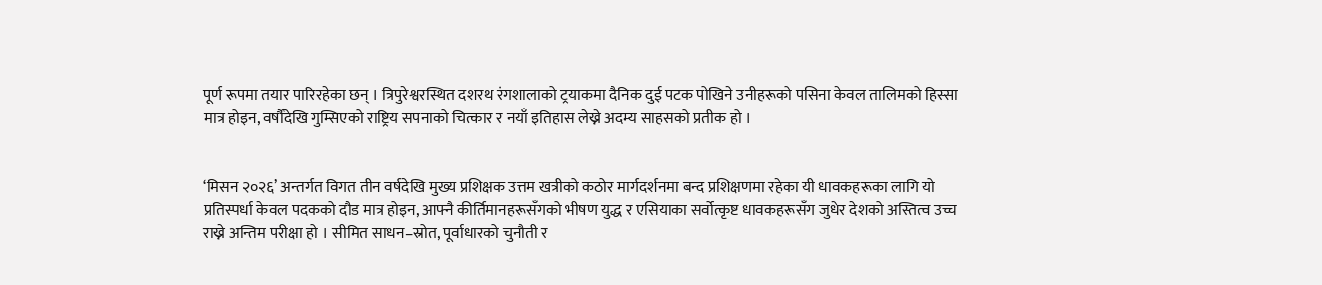पूर्ण रूपमा तयार पारिरहेका छन् । त्रिपुरेश्वरस्थित दशरथ रंगशालाको ट्रयाकमा दैनिक दुई पटक पोखिने उनीहरूको पसिना केवल तालिमको हिस्सा मात्र होइन, वर्षौँदेखि गुम्सिएको राष्ट्रिय सपनाको चित्कार र नयाँ इतिहास लेख्ने अदम्य साहसको प्रतीक हो ।


‘मिसन २०२६’ अन्तर्गत विगत तीन वर्षदेखि मुख्य प्रशिक्षक उत्तम खत्रीको कठोर मार्गदर्शनमा बन्द प्रशिक्षणमा रहेका यी धावकहरूका लागि यो प्रतिस्पर्धा केवल पदकको दौड मात्र होइन, आफ्नै कीर्तिमानहरूसँगको भीषण युद्ध र एसियाका सर्वोत्कृष्ट धावकहरूसँग जुधेर देशको अस्तित्व उच्च राख्ने अन्तिम परीक्षा हो । सीमित साधन–स्रोत, पूर्वाधारको चुनौती र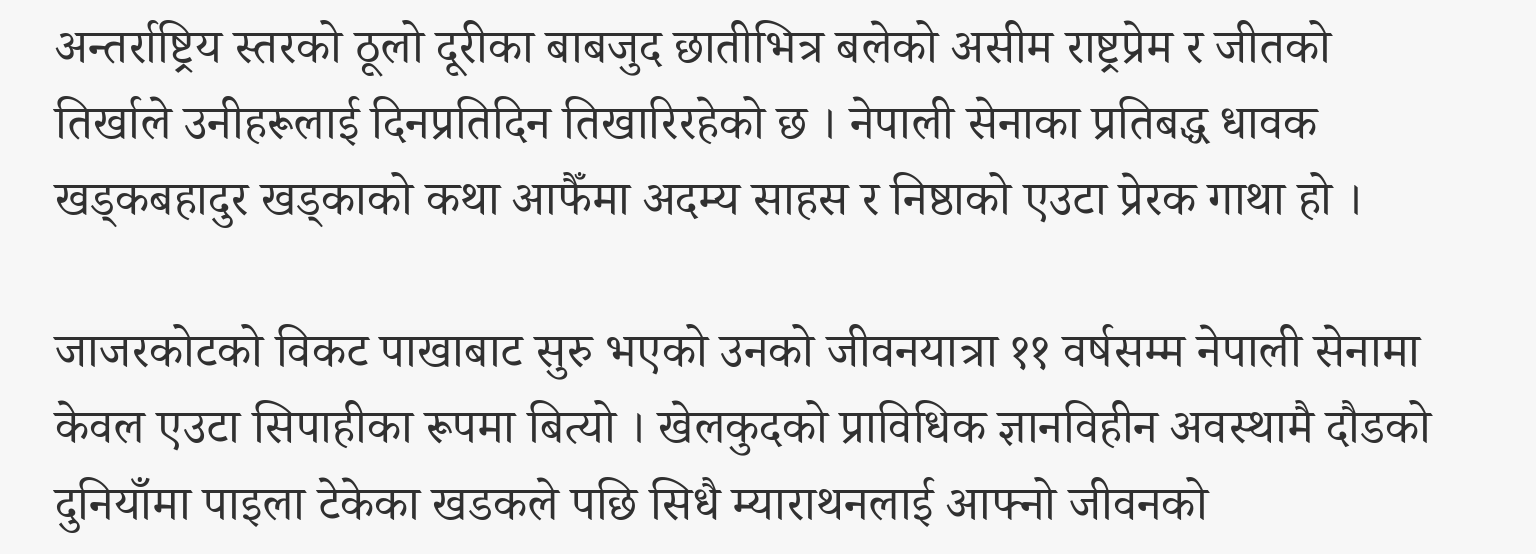अन्तर्राष्ट्रिय स्तरको ठूलो दूरीका बाबजुद छातीभित्र बलेको असीम राष्ट्रप्रेम र जीतको तिर्खाले उनीहरूलाई दिनप्रतिदिन तिखारिरहेको छ । नेपाली सेनाका प्रतिबद्ध धावक खड्कबहादुर खड्काको कथा आफैँमा अदम्य साहस र निष्ठाको एउटा प्रेरक गाथा हो ।

जाजरकोटको विकट पाखाबाट सुरु भएको उनको जीवनयात्रा ११ वर्षसम्म नेपाली सेनामा केवल एउटा सिपाहीका रूपमा बित्यो । खेलकुदको प्राविधिक ज्ञानविहीन अवस्थामै दौडको दुनियाँमा पाइला टेकेका खडकले पछि सिधै म्याराथनलाई आफ्नो जीवनको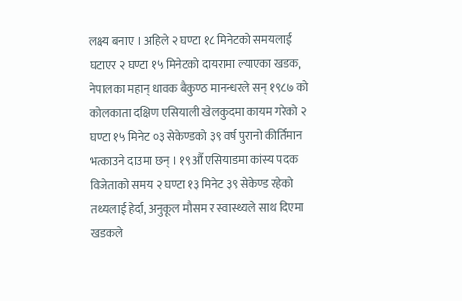लक्ष्य बनाए । अहिले २ घण्टा १८ मिनेटको समयलाई घटाएर २ घण्टा १५ मिनेटको दायरामा ल्याएका खडक, नेपालका महान् धावक बैकुण्ठ मानन्धरले सन् १९८७ को कोलकाता दक्षिण एसियाली खेलकुदमा कायम गरेको २ घण्टा १५ मिनेट ०३ सेकेण्डको ३९ वर्ष पुरानो कीर्तिमान भत्काउने दाउमा छन् । १९औँ एसियाडमा कांस्य पदक विजेताको समय २ घण्टा १३ मिनेट ३९ सेकेण्ड रहेको तथ्यलाई हेर्दा, अनुकूल मौसम र स्वास्थ्यले साथ दिएमा खडकले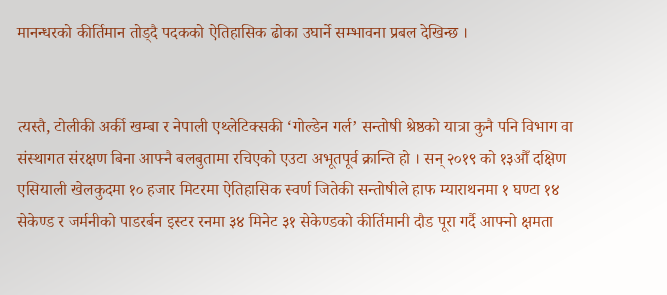मानन्धरको कीर्तिमान तोड्दै पदकको ऐतिहासिक ढोका उघार्ने सम्भावना प्रबल देखिन्छ ।


त्यस्तै, टोलीकी अर्की खम्बा र नेपाली एथ्लेटिक्सकी ‘गोल्डेन गर्ल’ सन्तोषी श्रेष्ठको यात्रा कुनै पनि विभाग वा संस्थागत संरक्षण बिना आफ्नै बलबुतामा रचिएको एउटा अभूतपूर्व क्रान्ति हो । सन् २०१९ को १३औँ दक्षिण एसियाली खेलकुदमा १० हजार मिटरमा ऐतिहासिक स्वर्ण जितेकी सन्तोषीले हाफ म्याराथनमा १ घण्टा १४ सेकेण्ड र जर्मनीको पाडरर्बन इस्टर रनमा ३४ मिनेट ३१ सेकेण्डको कीर्तिमानी दौड पूरा गर्दै आफ्नो क्षमता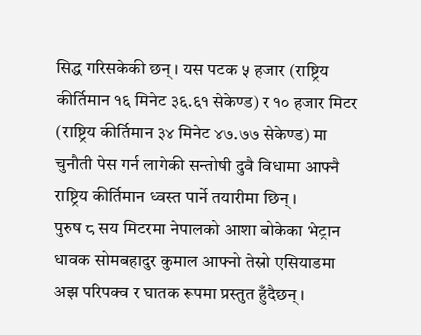सिद्ध गरिसकेकी छन् । यस पटक ५ हजार (राष्ट्रिय कीर्तिमान १६ मिनेट ३६.६१ सेकेण्ड) र १० हजार मिटर (राष्ट्रिय कीर्तिमान ३४ मिनेट ४७.७७ सेकेण्ड) मा चुनौती पेस गर्न लागेकी सन्तोषी दुवै विधामा आफ्नै राष्ट्रिय कीर्तिमान ध्वस्त पार्ने तयारीमा छिन् ।
पुरुष ८ सय मिटरमा नेपालको आशा बोकेका भेट्रान धावक सोमबहादुर कुमाल आफ्नो तेस्रो एसियाडमा अझ परिपक्व र घातक रूपमा प्रस्तुत हुँदैछन् ।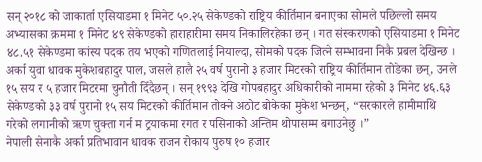सन् २०१८ को जाकार्ता एसियाडमा १ मिनेट ५०.२५ सेकेण्डको राष्ट्रिय कीर्तिमान बनाएका सोमले पछिल्लो समय अभ्यासका क्रममा १ मिनेट ४९ सेकेण्डको हाराहारीमा समय निकालिरहेका छन् । गत संस्करणको एसियाडमा १ मिनेट ४८.५१ सेकेण्डमा कांस्य पदक तय भएको गणितलाई नियाल्दा, सोमको पदक जित्ने सम्भावना निकै प्रबल देखिन्छ । अर्का युवा धावक मुकेशबहादुर पाल, जसले हालै २५ वर्ष पुरानो ३ हजार मिटरको राष्ट्रिय कीर्तिमान तोडेका छन्, उनले १५ सय र ५ हजार मिटरमा चुनौती दिँदैछन् । सन् १९९३ देखि गोपबहादुर अधिकारीको नाममा रहेको ३ मिनेट ४६.६३ सेकेण्डको ३३ वर्ष पुरानो १५ सय मिटरको कीर्तिमान तोक्ने अठोट बोकेका मुकेश भन्छन्, “सरकारले हामीमाथि गरेको लगानीको ऋण चुक्ता गर्न म ट्रयाकमा रगत र पसिनाको अन्तिम थोपासम्म बगाउनेछु ।”
नेपाली सेनाकै अर्का प्रतिभावान धावक राजन रोकाय पुरुष १० हजार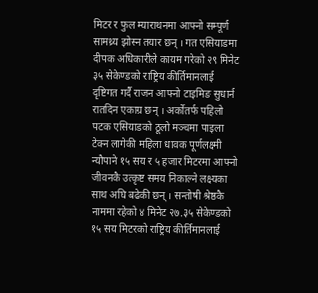मिटर र फुल म्याराथनमा आफ्नो सम्पूर्ण सामथ्र्य झोस्न तयार छन् । गत एसियाडमा दीपक अधिकारीले कायम गरेको २९ मिनेट ३५ सेकेण्डको राष्ट्रिय कीर्तिमानलाई दृष्टिगत गर्दै राजन आफ्नो टाइमिङ सुधार्न रातदिन एकाग्र छन् । अर्कोतर्फ पहिलो पटक एसियाडको ठूलो मञ्चमा पाइला टेक्न लागेकी महिला धावक पूर्णलक्ष्मी न्यौपाने १५ सय र ५ हजार मिटरमा आफ्नो जीवनकै उत्कृष्ट समय निकाल्ने लक्ष्यका साथ अघि बढेकी छन् । सन्तोषी श्रेष्ठकै नाममा रहेको ४ मिनेट २७.३५ सेकेण्डको १५ सय मिटरको राष्ट्रिय कीर्तिमानलाई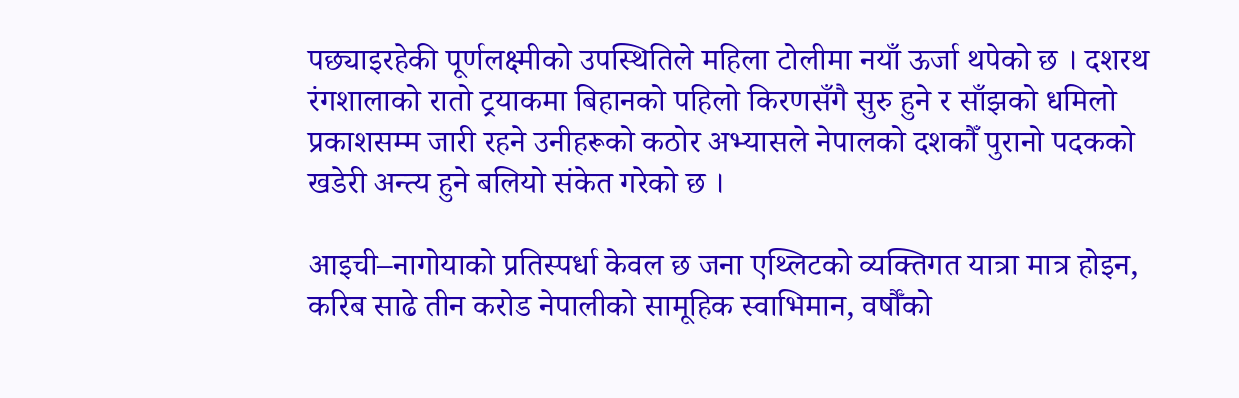पछ्याइरहेकी पूर्णलक्ष्मीको उपस्थितिले महिला टोलीमा नयाँ ऊर्जा थपेको छ । दशरथ रंगशालाको रातो ट्रयाकमा बिहानको पहिलो किरणसँगै सुरु हुने र साँझको धमिलो प्रकाशसम्म जारी रहने उनीहरूको कठोर अभ्यासले नेपालको दशकौँ पुरानो पदकको खडेरी अन्त्य हुने बलियो संकेत गरेको छ ।

आइची–नागोयाको प्रतिस्पर्धा केवल छ जना एथ्लिटको व्यक्तिगत यात्रा मात्र होइन, करिब साढे तीन करोड नेपालीको सामूहिक स्वाभिमान, वर्षौँको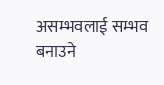असम्भवलाई सम्भव बनाउने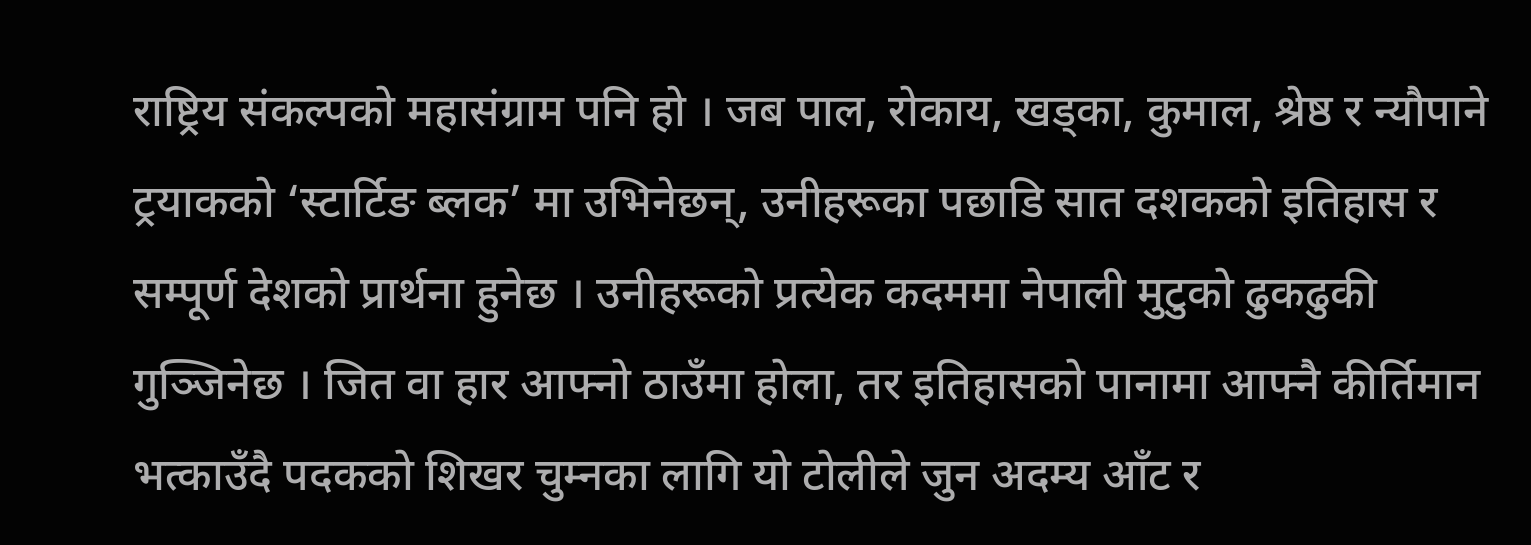राष्ट्रिय संकल्पको महासंग्राम पनि हो । जब पाल, रोकाय, खड्का, कुमाल, श्रेष्ठ र न्यौपाने ट्रयाकको ‘स्टार्टिङ ब्लक’ मा उभिनेछन्, उनीहरूका पछाडि सात दशकको इतिहास र सम्पूर्ण देशको प्रार्थना हुनेछ । उनीहरूको प्रत्येक कदममा नेपाली मुटुको ढुकढुकी गुञ्जिनेछ । जित वा हार आफ्नो ठाउँमा होला, तर इतिहासको पानामा आफ्नै कीर्तिमान भत्काउँदै पदकको शिखर चुम्नका लागि यो टोलीले जुन अदम्य आँट र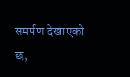समर्पण देखाएको छ,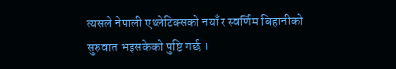त्यसले नेपाली एथ्लेटिक्सको नयाँ र स्वर्णिम बिहानीको सुरुवात भइसकेको पुष्टि गर्छ ।